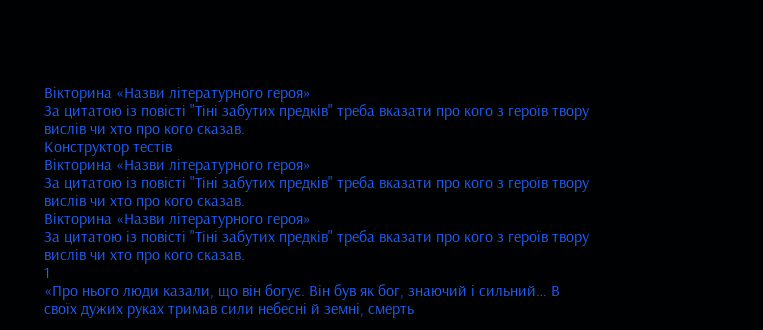Вікторина «Назви літературного героя»
За цитатою із повісті "Тіні забутих предків" треба вказати про кого з героїв твору вислів чи хто про кого сказав.
Конструктор тестів
Вікторина «Назви літературного героя»
За цитатою із повісті "Тіні забутих предків" треба вказати про кого з героїв твору вислів чи хто про кого сказав.
Вікторина «Назви літературного героя»
За цитатою із повісті "Тіні забутих предків" треба вказати про кого з героїв твору вислів чи хто про кого сказав.
1
«Про нього люди казали, що він богує. Він був як бог, знаючий і сильний… В своїх дужих руках тримав сили небесні й земні, смерть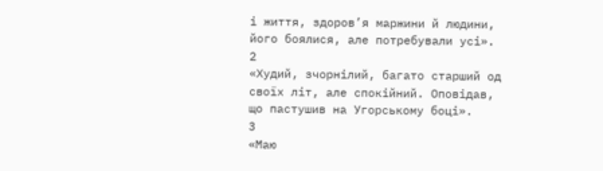і життя, здоров’я маржини й людини, його боялися, але потребували усі».
2
«Худий, зчорнілий, багато старший од своїх літ, але спокійний. Оповідав, що пастушив на Угорському боці».
3
«Маю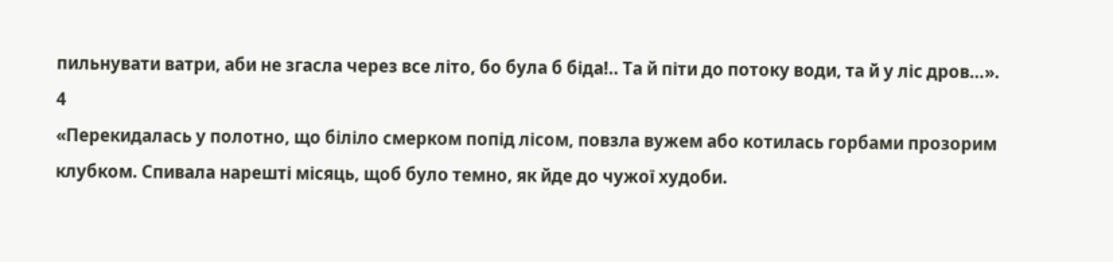пильнувати ватри, аби не згасла через все літо, бо була б біда!.. Та й піти до потоку води, та й у ліс дров…».
4
«Перекидалась у полотно, що біліло смерком попід лісом, повзла вужем або котилась горбами прозорим клубком. Спивала нарешті місяць, щоб було темно, як йде до чужої худоби.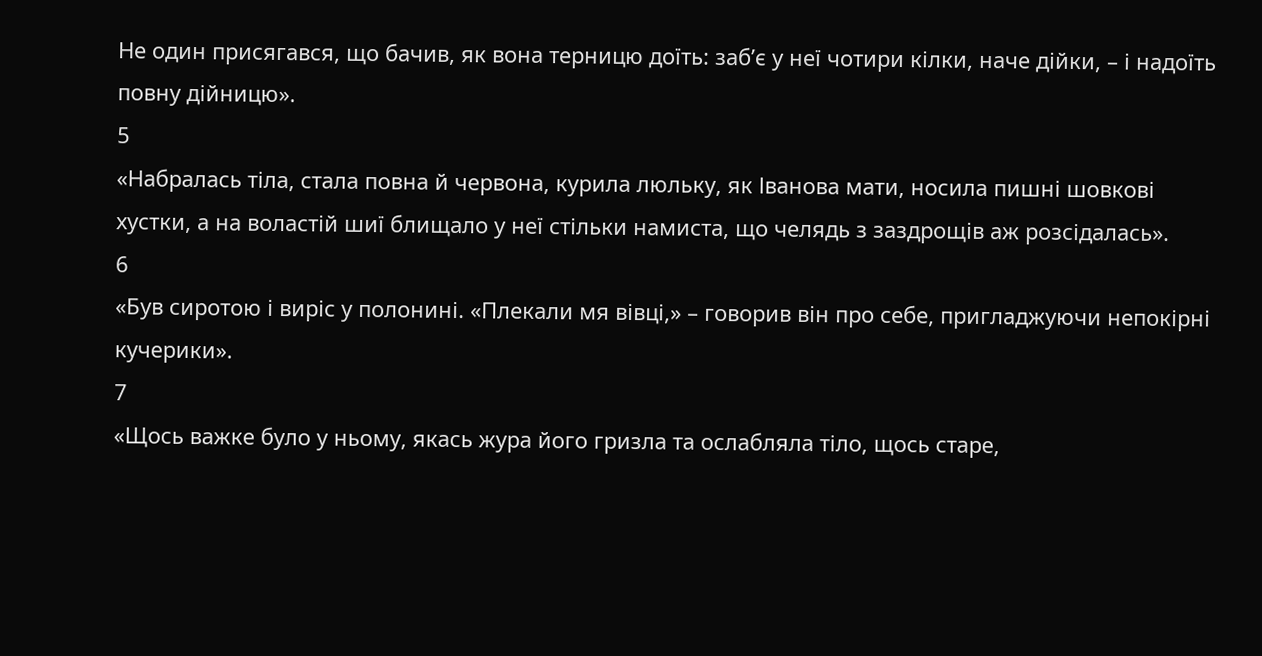Не один присягався, що бачив, як вона терницю доїть: заб’є у неї чотири кілки, наче дійки, – і надоїть повну дійницю».
5
«Набралась тіла, стала повна й червона, курила люльку, як Іванова мати, носила пишні шовкові хустки, а на воластій шиї блищало у неї стільки намиста, що челядь з заздрощів аж розсідалась».
6
«Був сиротою і виріс у полонині. «Плекали мя вівці,» – говорив він про себе, пригладжуючи непокірні кучерики».
7
«Щось важке було у ньому, якась жура його гризла та ослабляла тіло, щось старе,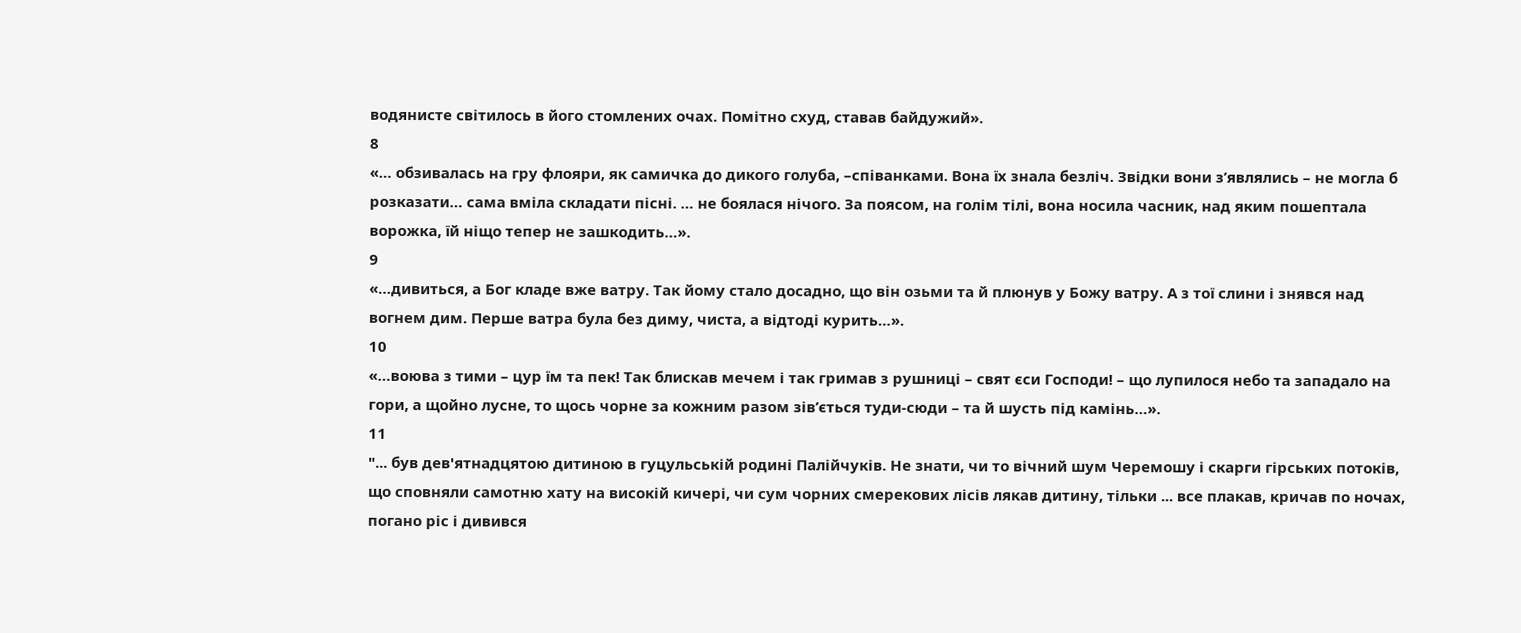водянисте світилось в його стомлених очах. Помітно схуд, ставав байдужий».
8
«… обзивалась на гру флояри, як самичка до дикого голуба, –співанками. Вона їх знала безліч. Звідки вони з’являлись – не могла б розказати… сама вміла складати пісні. … не боялася нічого. За поясом, на голім тілі, вона носила часник, над яким пошептала ворожка, їй ніщо тепер не зашкодить…».
9
«…дивиться, а Бог кладе вже ватру. Так йому стало досадно, що він озьми та й плюнув у Божу ватру. А з тої слини і знявся над вогнем дим. Перше ватра була без диму, чиста, а відтоді курить…».
10
«…воюва з тими – цур їм та пек! Так блискав мечем і так гримав з рушниці – свят єси Господи! – що лупилося небо та западало на гори, а щойно лусне, то щось чорне за кожним разом зів’ється туди-сюди – та й шусть під камінь…».
11
"... був дев'ятнадцятою дитиною в гуцульській родині Палійчуків. Не знати, чи то вічний шум Черемошу і скарги гірських потоків, що сповняли самотню хату на високій кичері, чи сум чорних смерекових лісів лякав дитину, тільки ... все плакав, кричав по ночах, погано ріс і дивився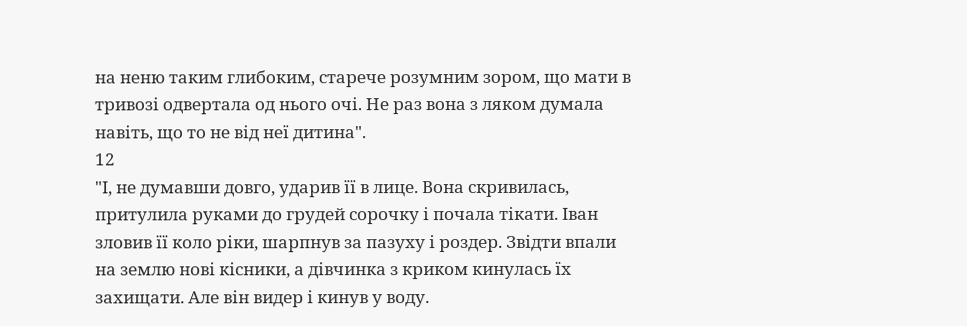на неню таким глибоким, старече розумним зором, що мати в тривозі одвертала од нього очі. Не раз вона з ляком думала навіть, що то не від неї дитина".
12
"І, не думавши довго, ударив її в лице. Вона скривилась, притулила руками до грудей сорочку і почала тікати. Іван зловив її коло ріки, шарпнув за пазуху і роздер. Звідти впали на землю нові кісники, а дівчинка з криком кинулась їх захищати. Але він видер і кинув у воду.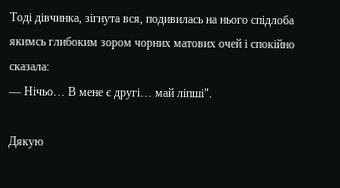Тоді дівчинка, зігнута вся, подивилась на нього спідлоба якимсь глибоким зором чорних матових очей і спокійно сказала:
— Нічьо… В мене є другі… май ліпші".

Дякую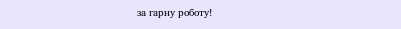за гарну роботу!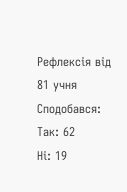Рефлексія від 81 учня
Сподобався:
Так: 62
Ні: 19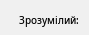Зрозумілий: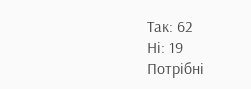Так: 62
Ні: 19
Потрібні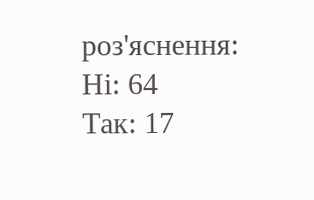роз'яснення:
Ні: 64
Так: 17